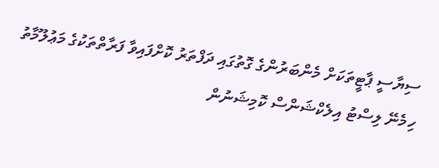ސިޔާސީ ޕާޓީތަކަށް މެންބަރުންގެ ގޮތުގައި ދަފްތަރު ކޮށްފައިވާ ފަރާތްތަކުގެ މަޢުލޫމާތު ހިމެނޭ ލިސްޓު އިލެކްޝަންސް ކޮމިޝަނުން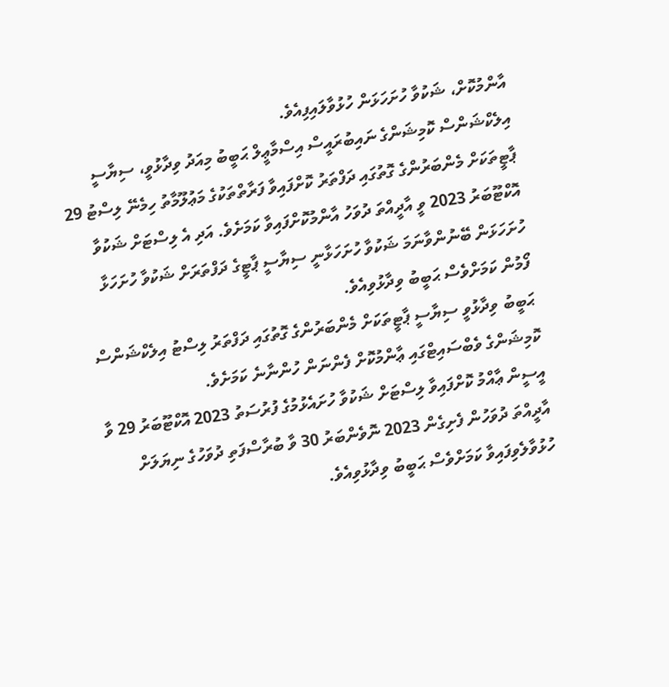އާންމުކޮށް، ޝަކުވާ ހުށަހަޅަން ހުޅުވާލައިފިއެވެ.
އިލެކްޝަންސް ކޮމިޝަންގެ ނައިބުރައީސް އިސްމާޢީލް ޙަބީބު މިއަދު ވިދާޅުވީ، ސިޔާސީ ޕާޓީތަކަށް މެންބަރުންގެ ގޮތުގައި ދަފްތަރު ކޮށްފައިވާ ފަރާތްތަކުގެ މަޢުލޫމާތު ހިމެނޭ ލިސްޓު 29 އޮކްޓޫބަރު 2023 ވީ އާދީއްތަ ދުވަހު އާންމުކޮށްފައިވާ ކަމަށެވެ. އަދި އެ ލިސްޓަށް ޝަކުވާ ހުށަހަޅަން ބޭނުންވާނަމަ ޝަކުވާ ހުށަހަޅާނީ ސިޔާސީ ޕާޓީގެ ދަފްތަރަށް ޝަކުވާ ހުށަހަޅާ ފޯމުން ކަމަށްވެސް ޙަބީބު ވިދާޅުވިއެވެ.
ޙަބީބު ވިދާޅުވީ ސިޔާސީ ޕާޓީތަކަށް މެންބަރުންގެ ގޮތުގައި ދަފްތަރު ލިސްޓު އިލެކްޝަންސް ކޮމިޝަންގެ ވެބްސައިޓްގައި ޢާންމުކޮށް ފެންނަން ހުންނާނެ ކަމަށެވެ.
އީސީން ޢާއްމު ކޮށްފައިވާ ލިސްޓަށް ޝަކުވާ ހުށައެޅުމުގެ ފުރުސަތު 2023 އޮކްޓޫބަރު 29 ވާ އާދީއްތަ ދުވަހުން ފެށިގެން 2023 ނޮވެންބަރު 30 ވާ ބުރާސްފަތި ދުވަހުގެ ނިޔަލަށް ހުޅުވާލެވިފައިވާ ކަމަށްވެސް ޙަބީބު ވިދާޅުވިއެވެ.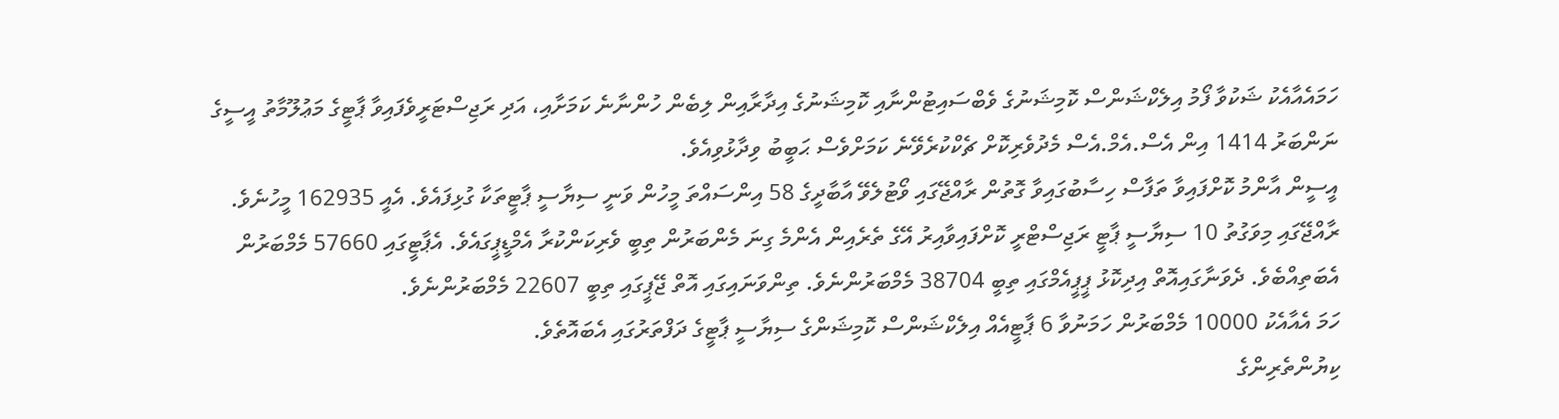ހަމައެއާއެކު ޝަކުވާ ފޯމު އިލެކްޝަންސް ކޮމިޝަނުގެ ވެބްސައިޓުންނާއި ކޮމިޝަނުގެ އިދާރާއިން ލިބެން ހުންނާނެ ކަމަށާއި، އަދި ރަޖިސްޓަރީވެފައިވާ ޕާޓީގެ މަޢުލޫމާތު އީސީގެ ނަންބަރު 1414 އިން އެސް.އެމް.އެސް މެދުވެރިކޮށް ޗެކްކުރެވޭނެ ކަމަށްވެސް ޙަބީބު ވިދާޅުވިއެވެ.
އީސީން އާންމު ކޮށްފައިވާ ތަފާސް ހިސާބުގައިވާ ގޮތުން ރާއްޖޭގައި ވޯޓުލެވޭ އާބާދީގެ 58 އިންސައްތަ މީހުން ވަނީ ސިޔާސީ ޕާޓީތަކާ ގުޅިފައެވެ. އެއީ 162935 މީހުނެވެ.
ރާއްޖޭގައި މިވަގުތު 10 ސިޔާސީ ޕާޓީ ރަޖިސްޓްރީ ކޮށްފައިވާއިރު އޭގެ ތެރެއިން އެންމެ ގިނަ މެންބަރުން ތިބީ ވެރިކަންކުރާ އެމްޑީޕީގައެވެ. އެޕާޓީގައި 57660 މެމްބަރުން އެބަތިއްބެވެ. ދެވަނާގައިއޮތް އިދިކޮޅު ޕީޕީއެމްގައި ތިބީ 38704 މެމްބަރުންނެވެ. ތިންވަނައިގައި އޮތް ޖޭޕީގައި ތިބީ 22607 މެމްބަރުންނެވެ.
ހަމަ އެއާއެކު 10000 މެމްބަރުން ހަމަނުވާ 6 ޕާޓީއެއް އިލެކްޝަންސް ކޮމިޝަންގެ ސިޔާސީ ޕާޓީގެ ދަފްތަރުގައި އެބައޮތެވެ.
ކިޔުންތެރިންގެ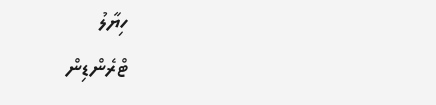ހިޔާލު
ޓްރެންޑިން